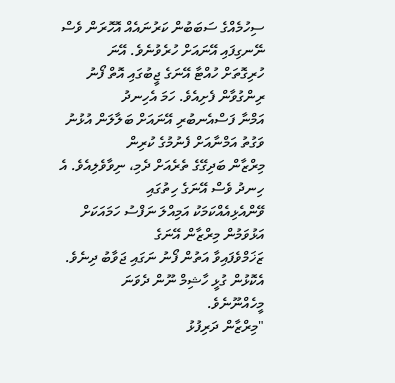ސިހުމެއްގެ ސަބަބުން ކަރުނައެއް އޮހޮރަން ވެސް ނޭނގިފައި އޭނައަށް ހުރެވުނެވެ. އޭނަ
ހުރިގޮތަށް ހުއްޓާ އޭނަގެ ޖީބުގައި އޮތް ފޯނު ރިންގުވާން ފެށިއެވެ. ހަމަ އެހިނދު
އަމްނާ ފަސްއެނބުރި އޭނައަށް ބަލާލަން އުޅުނު ވަގުތު އަމްނާއަށް ފެނުމުގެ ކުރިން
މިރްޒާން ބަދިގޭގެ ތެރެއަށް ދެމި، ނިވާވެލިއެވެ. އެ ހިނދު ވެސް އޭނަގެ ހިތުގައި
ވޭންއެޅިއެއްކަމަކު އަމިއްލަ ނަފްސު ހަމައަކަށް އަޅުވަމުން މިރްޒާން އޭނަގެ
ޒަޚަމްވެފައިވާ އަތުން ފޯނު ނަގައި ޖަވާބު ދިނެވެ. އެކޮޅުން ގުޅީ ހާޝިމް ނޫން ދެވަނަ
މީހެއްނޫނެވެ.
"މިރްޒާން ދަރިފުޅު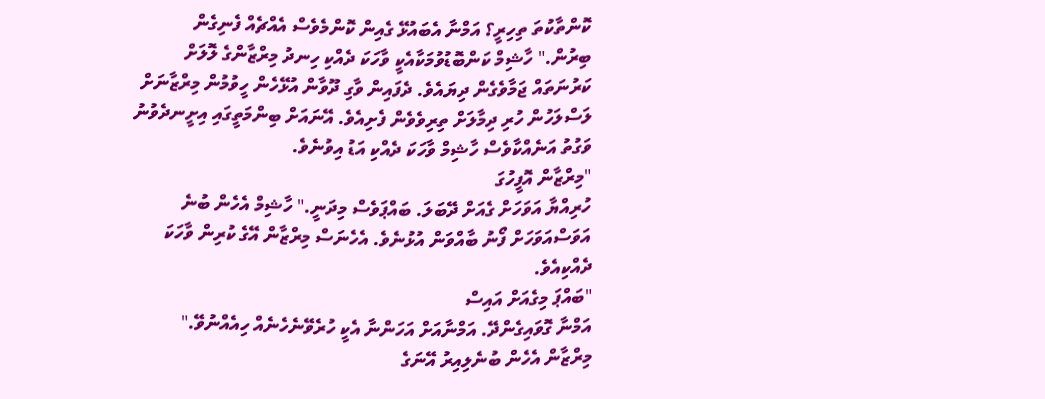ކޮންތާކުތަ ތިހިރީ؟ އަމްނާ އެބައުޅޭ ގެއިން ކޮންމެވެސް އެއްޗެއް ފެނިގެން
ބިރުން." ހާޝިމް ކަންބޮޑުވުމަކާއެކީ ވާހަކަ ދެއްކި ހިނދު މިރްޒާންގެ ލޮލަށް
ކަރުނަތައް ޖަމާވެގެން ދިޔައެވެ. ދެފައިން ވާގި ދޫވާން އުޅޭހެން ހީވުމުން މިރްޒާނަށް
ލަސްލަހުން ހުރި ދިމާލަށް ތިރިވެވެން ފެށިއެވެ. އޭނައަށް ބިންމަތީގައި އިށީނދެވުނު
ވަގުތު އަނެއްކާވެސް ހާޝިމް ވާހަކަ ދެއްކި އަޑު އިވުނެވެ.
"މިރްޒާން އޮފީހުގަ
ހުރިއްޔާ އަވަހަށް ގެއަށް ދޭބަލަ. ބައްޕަވެސް މިދަނީ." ހާޝިމް އެހެން ބުނެ
އަވަސްއަވަހަށް ފޯނު ބާއްވަން އުޅުނެވެ. އެހެނަސް މިރްޒާން އޭގެ ކުރިން ވާހަކަ
ދެއްކިއެވެ.
"ބައްޕަ މިގެއަށް އައިސް
އަމްނާ ގޮވައިގެންދޭ. އަމްނާއަށް އަހަންނާ އެކީ ހުރެވޭނެހެނެއް ހިއެއްނުވޭ."
މިރްޒާން އެހެން ބުނެލިއިރު އޭނަގެ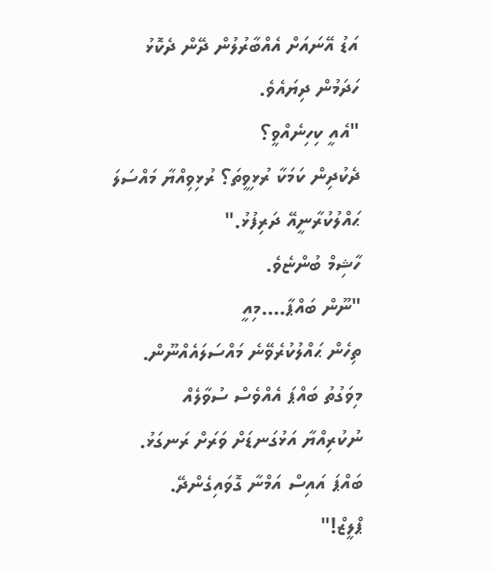އަޑު އޭނައަށް އެއްބާރުލުން ދޭން ދެކޮޅު
ހަދަމުން ދިޔައެވެ.
"އެއީ ކިހިނެއްވީ؟
ދެކުދިން ކަމަކާ ރުޅިވީތަ؟ ރުޅިވިއްޔާ މައްސަލަ ޙައްލުކުރާނީއޭ ދަރިފުޅު."
ހާޝިމް ބުންޏެވެ.
"ނޫން ބައްޕާ....މިއީ
ތިހެން ޙައްލުކުރެވޭނެ މައްސަލައެއްނޫން. މިވަގުތު ބައްޕަ އެއްވެސް ސުވާލެއް
ނުކުރިއްޔާ އަޅުގަނޑަށް ވަރަށް ރަނގަޅު. ބައްޕަ އައިސް އަމްނާ ގޮވައިގެންދޭ.
ޕްލީޒް!"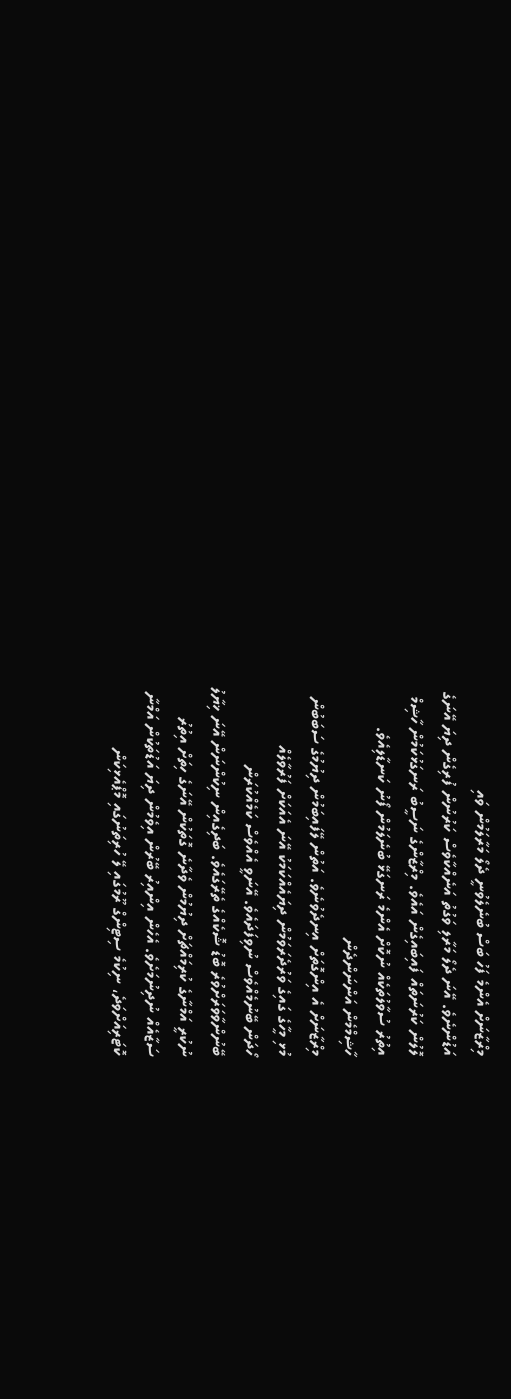މިރްޒާނަށް އެންމެ ފަހު ބަސް ބުނެލެވުނީ ދެލޯ މަރާލަމުން ވައި
އަޑުންނެވެ. އޭނަ ދެލޯ މަރާލި ވަގުތު އަނެއްކާވެސް ކަރުނުން ފުރިގެން ދިޔަ އޭނަގެ
ލޮލުން ކަރުނަތައް ފައިބައިގެން އައެވެ. މިރްޒާންގެ ނަސީބު ރަނގަޅުކަމުން ހާޝިމް
އިތުރު ސުވާލުތަކެއް ނުކޮށް އެންމެ ރަނގަޅޭ ބުނެލަމުން ފޯނު ކަނޑާލިއެވެ.
ހާޝިމްމެން އަންނަންދެން
މިރްޒާނަށް އެ އިންގޮތަށް އިނދެވުނެވެ. އަތުން ލޭފައިބަމުން ދިޔުމުގެ ސަބަބުން
މުޅި މީހާގެ ގައިގެ ވަރުދެރަވަމުން ދިޔައެއްކަމަކު އޭނަ އެއަކަށް ފަރުވާލެއް
ހޯދަން ބޭނުމެއްވެސް ނުވިފަދައެވެ. އޭނަވީ އެއްވެސް ކަމެއްކުރަން
ބޭނުންވާވަރަށްވުރެ ބޮޑު ޝޮކެއްގެ ތެރޭގައެވެ. ބަދިގެއިން ނިކުންނަން އޭނަ ޚިޔާލު
ނުކުރީ އަމްނާގެ ކުރިމައްޗަށް ދިޔުމުން ވެދާނެ ގޮތަކުން އޭނަގެ ހިތަށް އިތުރު
ސަޒާއެއް ނުދިނުމަށެވެ. އެހެން އިންއިރު ބޭރުން އިވެމުން ދިޔަ އަޑުތަކުން އަމްނާ
ކޮޓަރިއަށްވަދެ، ނިކުމެ ސިޓިންގް ރޫމުގައި ލޭ ހުރިތަނުގައި މޮޕްއެޅިކަން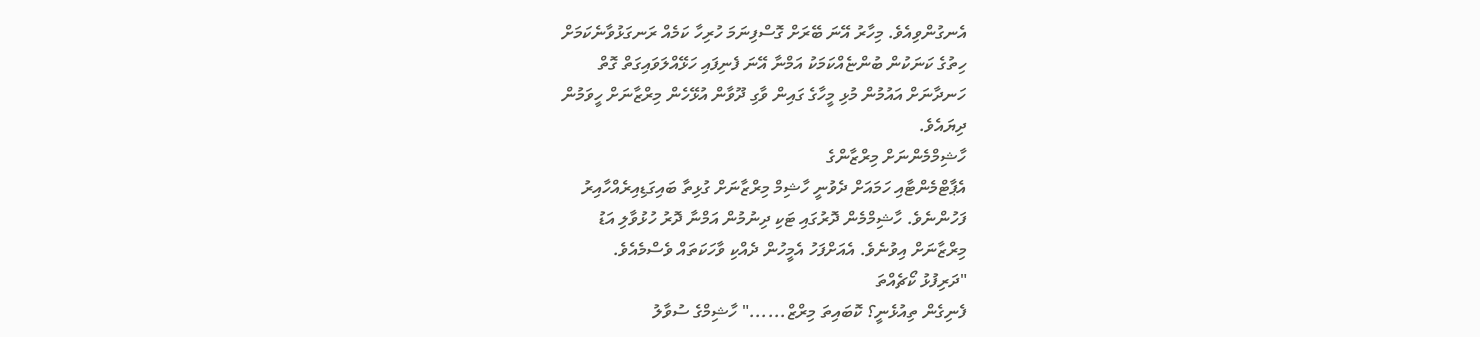އެނގުންވިއެވެ. މިހާރު އޭނަ ބޭރަށް ގޮސްފިނަމަ ހުރިހާ ކަމެއް ރަނގަޅުވާނެކަމަށް
ހިތުގެ ކަނަކުން ބުންޏެއްކަމަކު އަމްނާ އޭނަ ފެނިފައި ހަޅޭއްލަވައިގަތް ގޮތް
ހަނދާނަށް އައުމުން މުޅި މީހާގެ ގައިން ވާގި ދޫވާން އުޅޭހެން މިރްޒާނަށް ހީވަމުން
ދިޔައެވެ.
ހާޝިމްމެންނަށް މިރްޒާންގެ
އެޕާޓްމެންޓާއި ހަމައަށް ދެވުނީ ހާޝިމް މިރްޒާނަށް ގުޅިތާ ބައިގަޑިއިރެއްހާއިރު
ފަހުންނެވެ. ހާޝިމްމެން ދޮރުގައި ޓަކި ދިނުމުން އަމްނާ ދޮރު ހުޅުވާލި އަޑު
މިރްޒާނަށް އިވުނެވެ. އެއަށްފަހު އެމީހުން ދެއްކި ވާހަކަތައް ވެސްމެއެވެ.
"ދަރިފުޅު ކޯޗެއްތަ
ފެނިގެން ތިއުޅެނީ؟ ކޮބައިތަ މިރްޒް......" ހާޝިމްގެ ސުވާލު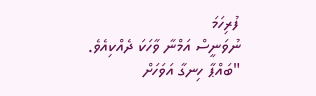ފުރިހަމަ
ނުވަނީސް އަމްނާ ވާހަކަ ދެއްކިއެވެ.
"ބައްޕާ ހިނގާ އަވަހަށް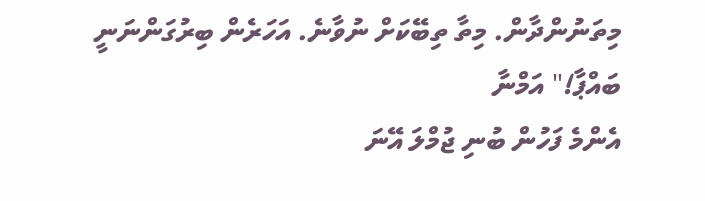މިތަނުންދާން. މިތާ ތިބޭކަށް ނުވާނެ. އަހަރެން ބިރުގަންނަނީ ބައްޕާ!" އަމްނާ
އެންމެ ފަހުން ބުނި ޖުމްލަ އޭނަ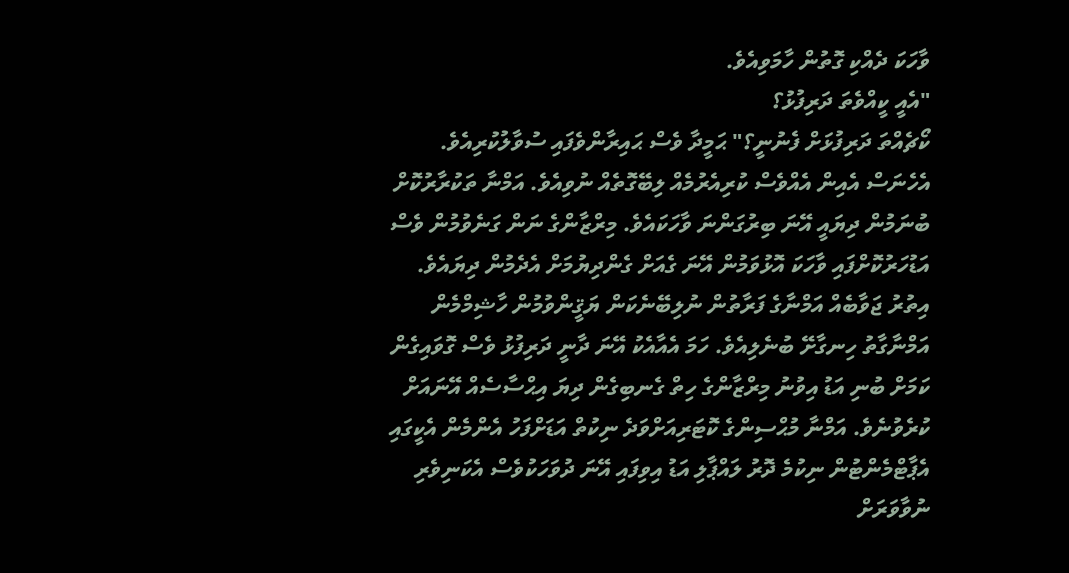ވާހަކަ ދެއްކި ގޮތުން ހާމަވިއެވެ.
"އެއީ ކީއްވެތަ ދަރިފުޅު؟
ކޯޗެއްތަ ދަރިފުޅަށް ފެނުނީ؟" ޙަމީދާ ވެސް ޙައިރާންވެފައި ސުވާލުކުރިއެވެ.
އެހެނަސް އެއިން އެއްވެސް ކުރިއެރުމެއް ލިބޭގޮތެއް ނުވިއެވެ. އަމްނާ ތަކުރާރުކޮށް
ބުނަމުން ދިޔައީ އޭނަ ބިރުގަންނަ ވާހަކައެވެ. މިރްޒާންގެ ނަން ގަނެވުމުން ވެސް
އަޑުހަރުކޮށްފައި ވާހަކަ އޮޅުވަމުން އޭނަ ގެއަށް ގެންދިޔުމަށް އެދެމުން ދިޔައެވެ.
އިތުރު ޖަވާބެއް އަމްނާގެ ފަރާތުން ނުލިބޭނެކަން ޔަޤީންވުމުން ހާޝިމްމެން
އަމްނާގާތު ހިނގާށޭ ބުނެލިއެވެ. ހަމަ އެއާއެކު އޭނަ ދާނީ ދަރިފުޅު ވެސް ގޮވައިގެން
ކަމަށް ބުނި އަޑު އިވުނު މިރްޒާންގެ ހިތް ގެނބިގެން ދިޔަ އިޙްސާސެއް އޭނައަށް
ކުރެވުނެވެ. އަމްނާ މުޙްސިންގެ ކޮޓަރިއަށްވަދެ ނިކުތް އަޑަށްފަހު އެންމެން އެކީގައި
އެޕާޓްމެންޓުން ނިކުމެ ދޮރު ލައްޕާލި އަޑު އިވިފައި އޭނަ ދުވަހަކުވެސް އެކަނިވެރި
ނުވާވަރަށް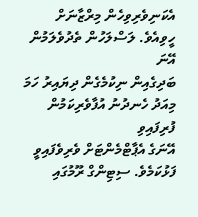އެކަނިވެރިވިހެން މިރްޒާނަށް ހީވިއެވެ. ލަސްލަހުން ތެދުވެލަމުން އޭނަ
ބަދިގެއިން ނިކުމެގެން ދިޔައިރު ހަމަ މިއަދު ހެނދުނު އުފާވެރިކަމުން ފުރިފައިވި
އޭނަގެ އެޕާޓްމެންޓަށް ވެރިވެފައިވީ ފަޅުކަމެވެ. ސިޓިންގް ރޫމުގައި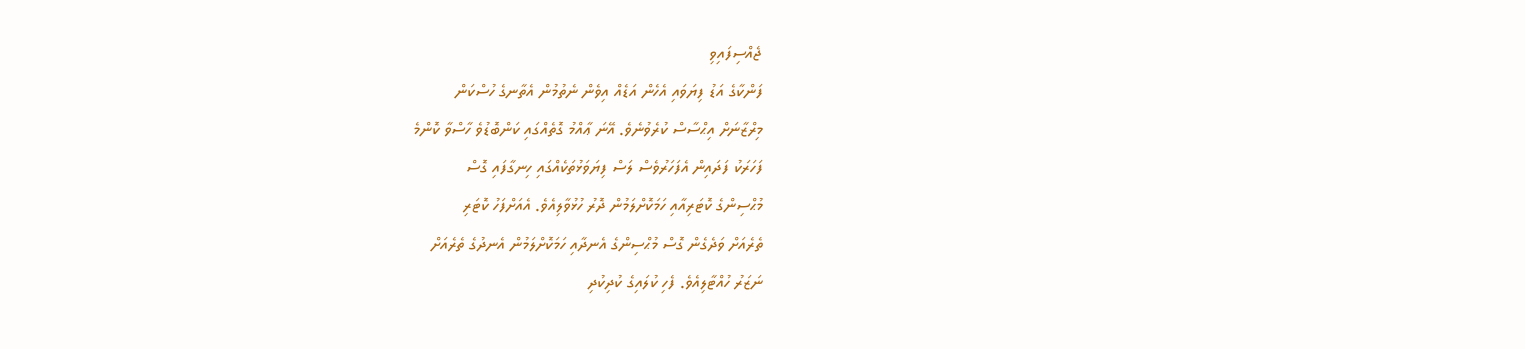ޖެއްސިފައިވި
ފަންކާގެ އަޑު ފިޔަވައި އެހެން އަޑެއް އިވެން ނެތުމުން އެތާނގެ ހުސްކަން
މިރްޒާނަށް އިޙްސާސް ކުރެވުނެވެ. އޭނަ ޢާއްމު ގޮތެއްގައި ކަންބޮޑުވެ ހާސްވާ ކޮންމެ
ފަހަރަކު ފަދައިން އެފަހަރުވެސް ލަސް ފިޔަވަޅުތަކެއްގައި ހިނގާފައި ގޮސް
މުޙްސިންގެ ކޮޓަރިއާއި ހަމަކޮށްލަމުން ދޮރު ހުޅުވާލިއެވެ. އެއަށްފަހު ކޮޓަރި
ތެރެއަށް ވަދެގެން ގޮސް މުޙްސިންގެ އެނދާއި ހަމަކޮށްލަމުން އެނދުގެ ތެރެއަށް
ނަޒަރު ހުއްޓާލިއެވެ. ފެހި ކުލައިގެ ކުދިކުދި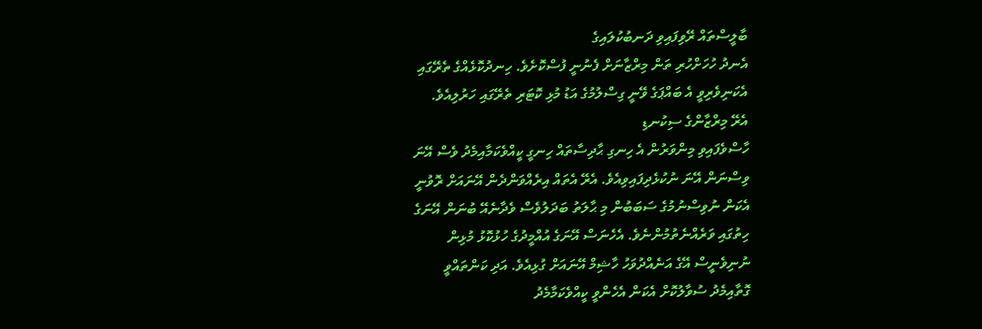ބާލީސްތައް ރޭވިފައިވި ދަނބުކުލައިގެ
އެނދު ހުހަށްހުރި ތަން މިރްޒާނަށް ފެނުނީ ފުސްކޮށެވެ. ހިނދުކޮޅެއްގެ ތެރޭގައި
އެކަނިވެރިވީ އެ ބައްޕަގެ ވޭނީ ގިސްލުމުގެ އަޑު މުޅި ކޮޓަރި ތެރޭގައި ހަރުލިއެވެ.
އެރޭ މިރްޒާންގެ ސިކުނޑި
ހާސްވެފައިވި މިންވަރުން އެ ހިނގި ޙާދިސާތައް ހިނގީ ކީއްވެކަމާއިމެދު ވެސް އޭނަ
ވިސްނަން އޭނަ ނުކުޅެދިފައިވިއެވެ. އެރޭ އެތައް އިރެއްވަންދެން އޭނައަށް ރޮވުނީ
އެކަން ނުވިސްނުމުގެ ސަބަބުން މި ޙާލަތު ބަދަލުވެސް ވެދާނެއޭ ބުނަން އޭނަގެ
ހިތުގައި ވަރެއްނެތުމުންނެވެ. އެހެނަސް އޭނަގެ އުއްމީދުގެ ހުޅުކޮޅު މުޅިން
ނުނިވެނީސް އޭގެ އަނެއްދުވަހު ހާޝިމް އޭނައަށް ގުޅިއެވެ. އަދި ކަންތައްވީ
ގޮތާއިމެދު ސުވާލުކޮށް އެކަން އެހެންވީ ކީއްވެކަމާމެދު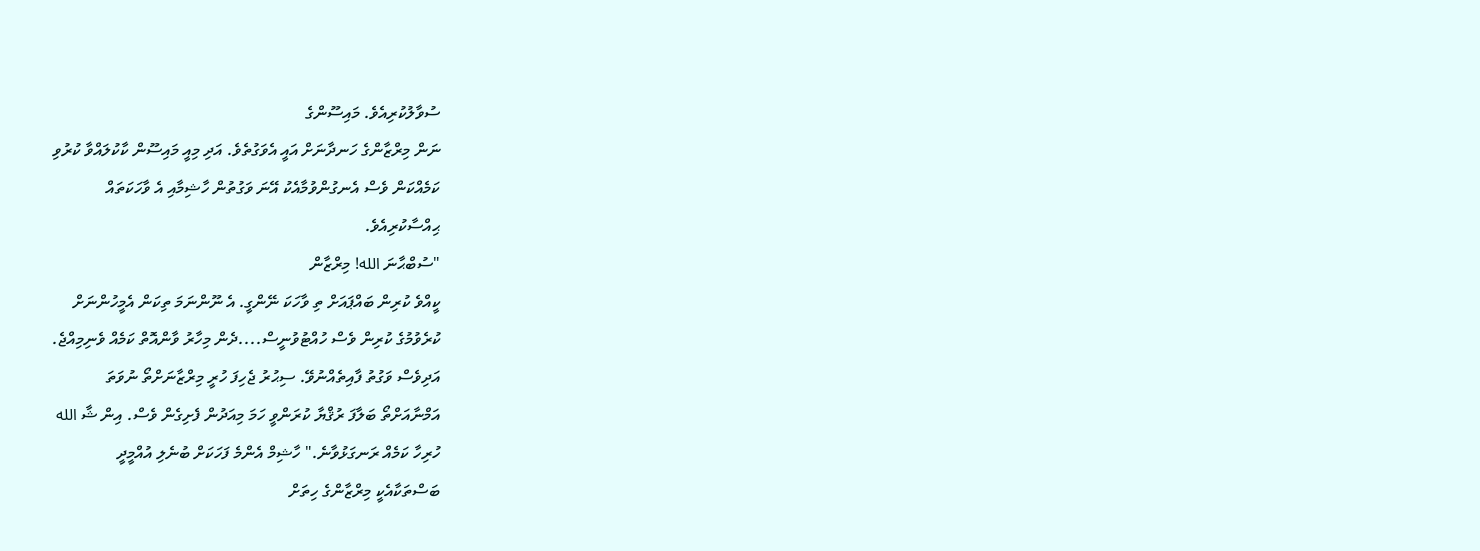ސުވާލުކުރިއެވެ. މައިސޫންގެ
ނަން މިރްޒާންގެ ހަނދާނަށް އައީ އެވަގުތެވެ. އަދި މިއީ މައިސޫން ކާކުލައްވާ ކުރުވި
ކަމެއްކަން ވެސް އެނގުންވުމާއެކު އޭނަ ވަގުތުން ހާޝިމާއި އެ ވާހަކަތައް
ޙިއްސާކުރިއެވެ.
"ސުބްޙާނަ الله! މިރްޒާން
ކީއްވެ ކުރިން ބައްޕައަށް ތި ވާހަކަ ނޭންގީ. އެ ނޫންނަމަ ތިކަން އެމީހުންނަށް
ކުރެވުމުގެ ކުރިން ވެސް ހުއްޓުވުނީސް....ދެން މިހާރު ވާންއޮތް ކަމެއް ވެނިމިއްޖެ.
އަދިވެސް ވަގުތު ފާއިތެއްނުވޭ. ސިޙުރު ޖެހިފަ ހުރީ މިރްޒާނަށްތޯ ނުވަތަ
އަމްނާއަށްތޯ ބަލާފަ ރުޤްޔާ ކުރަންވީ ހަމަ މިއަދުން ފެށިގެން ވެސް. އިން ޝާ الله
ހުރިހާ ކަމެއް ރަނގަޅުވާނެ." ހާޝިމް އެންމެ ފަހަކަށް ބުނެލި އުއްމީދީ
ބަސްތަކާއެކީ މިރްޒާންގެ ހިތަށް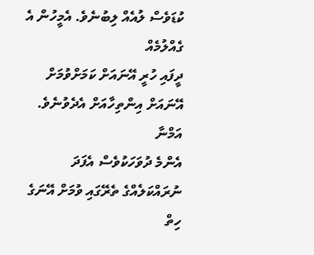ކުޑަވެސް ލުއެއް ލިބުނެވެ. އެމީހުން އެ ގެއްލުމެއް
ދީފައި ހުރީ އޭނައަށް ކަމަށްވުމަށް އޭނައަށް އިންތިހާއަށް އެދެވުނެވެ. އަމްނާ
އެންމެ ދުވަހަކުވެސް އެފަދަ ނުރައްކަލެއްގެ ތެރޭގައި ވުމަށް އޭނަގެ ހިތް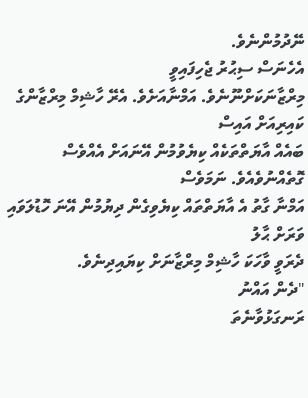ނޭދުމުންނެވެ.
އެހެނަސް ސިޙުރު ޖެހިފައިވީ
މިރްޒާނަކަށްނޫނެވެ. އަމްނާއަށެވެ. އެރޭ ހާޝިމް މިރްޒާންގެ ކައިރިއަށް އައިސް
ބައެއް އާޔަތްތަކެއް ކިޔެވުމުން އޭނައަށް އެއްވެސް ގޮތެއްނުވެއެވެ. ނަމަވެސް
އަމްނާ ގާތު އެ އާޔަތްތައް ކިޔެވިގެން ދިޔުމުން އޭނަ ހޮޑުލަވައި ވަރަށް ޙާލު
ދެރަވީ ވާހަކަ ހާޝިމް މިރްޒާނަށް ކިޔައިދިނެވެ.
"ދެން އައްނު
ރަނގަޅުވާނެތަ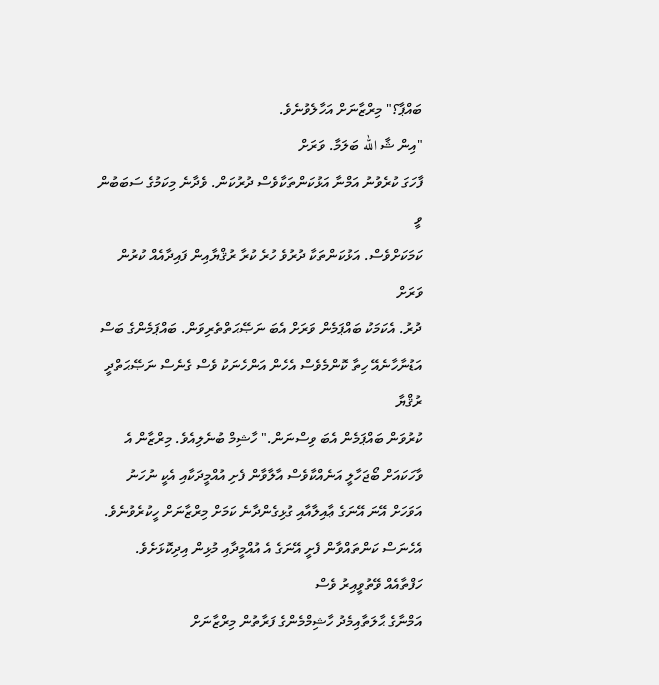ބައްޕާ؟" މިރްޒާނަށް އަހާލެވުނެވެ.
"އިން ޝާ الله ބަލަމާ. ވަރަށް
ފާހަގަ ކުރެވުނު އަމްނާ އަޅުކަންތަކާވެސް ދުރުކަން. ވެދާނެ މިކަމުގެ ސަބަބުން ވީ
ކަމަކަށްވެސް. އަޅުކަންތަކާ ދުރުވެ ހުރެ ކުރާ ރުޤްޔާއިން ފައިދާއެއް ކުރުން ވަރަށް
ދުރު. އެކަމަކު ބައްޕަމެން ވަރަށް އެބަ ނަޞޭޙަތްތެރިވަން. ބައްޕަމެންގެ ބަސް
އަޑުނާހާނެއޭ ހިތާ ކޮންމެވެސް އެހެން އަންހެނަކު ވެސް ގެނެސް ނަޞޭޙަތްދީ ރުޤްޔާ
ކުރުވަން ބައްޕަމެން އެބަ ވިސްނަން." ހާޝިމް ބުނެލިއެވެ. މިރްޒާން އެ
ވާހަކައަށް ބޯޖަހާލީ އަނެއްކާވެސް އާލާވާން ފެށި އުއްމީދަކާއި އެކީ ނުހަނު
އަވަހަށް އޭނަ އޭނަގެ ޢާއިލާއާއި ގުޅިގެންދާނެ ކަމަށް މިރްޒާނަށް ހީކުރެވުނެވެ.
އެހެނަސް ކަންތައްވާން ފެށީ އޭނަގެ އެ އުއްމީދާއި މުޅިން އިދިކޮޅަށެވެ.
ހަފްތާއެއް ވޭތުވީއިރު ވެސް
އަމްނާގެ ޙާލަތާއިމެދު ހާޝިމްމެންގެ ފަރާތުން މިރްޒާނަށް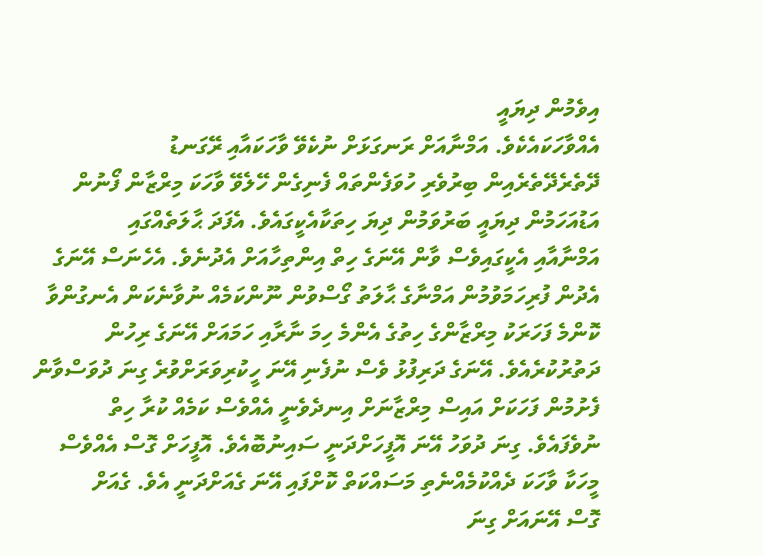އިވެމުން ދިޔައީ
އެއްވާހަކައެކެވެ. އަމްނާއަށް ރަނގަޅަށް ނުކެވޭ ވާހަކައާއި ރޭގަނޑު
ދޭތެރެދޭތެރެއިން ބިރުވެރި ހުވަފެންތައް ފެނިގެން ހޭލެވޭ ވާހަކަ މިރްޒާން ފޯނުން
އަޑުއަހަމުން ދިޔައީ ބަރުވަމުން ދިޔަ ހިތަކާއެކީގައެވެ. އެފަދަ ޙާލަތެއްގައި
އަމްނާއާއި އެކީގައިވެސް ވާން އޭނަގެ ހިތް އިންތިހާއަށް އެދުނެވެ. އެހެނަސް އޭނަގެ
އެދުން ފުރިހަމަވުމުން އަމްނާގެ ޙާލަތު ގޯސްވުން ނޫންކަމެއް ނުވާނެކަން އެނގުންވާ
ކޮންމެ ފަހަރަކު މިރްޒާންގެ ހިތުގެ އެންމެ ހިމަ ނާރާއި ހަމައަށް އޭނަގެ ރިހުން
ދަތުރުކުރެއެވެ. އޭނަގެ ދަރިފުޅު ވެސް ނުފެނި އޭނަ ހީކުރިވަރަށްވުރެ ގިނަ ދުވަސްވާން
ފެށުމުން ފަހަކަށް އައިސް މިރްޒާނަށް އިނދެވެނީ އެއްވެސް ކަމެއް ކުރާ ހިތް
ނުވެފައެވެ. ގިނަ ދުވަހު އޭނަ އޮފީހަށްދަނީ ސައިނުބޮއެވެ. އޮފީހަށް ގޮސް އެއްވެސް
މީހަކާ ވާހަކަ ދެއްކުމެއްނެތި މަސައްކަތް ކޮށްފައި އޭނަ ގެއަށްދަނީ އެވެ. ގެއަށް
ގޮސް އޭނައަށް ގިނަ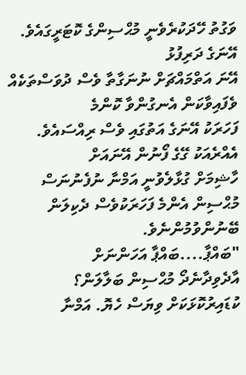ވަގުތު ހޭދަކުރެވެނީ މުޙްސިންގެ ކޮޓަރީގައެވެ. އޭނަގެ ދަރިފުޅު
އޭނަ އަތްމައްޗަށް ނުނަގާތާ ވެސް ދުވަސްތަކެއް ވެފައިވާކަން އެނގުންވާ ކޮންމެ
ފަހަރަކު އޭނަގެ އަތުގައި ވެސް ރިއްސައެވެ. އެއްރެއަކު ގޭގެ ފޯނުން އޭނައަށް
ހާޝިމަށް ގުޅާލެވުނީ އަމްނާ ނުފެނުނަސް މުޙްސިން އެންމެ ފަހަރަކުވެސް ދެކިލަން
ބޭނުންވުމުންނެވެ.
"ބައްޕާ....ބައްޕާ އަހަންނަށް
އާދެވިދާނެދޯ މުޙްސިން ބަލާލަން؟ ކުޑައިރުކޮޅަކަށް ވިޔަސް ހެޔޮ. އަމްނާ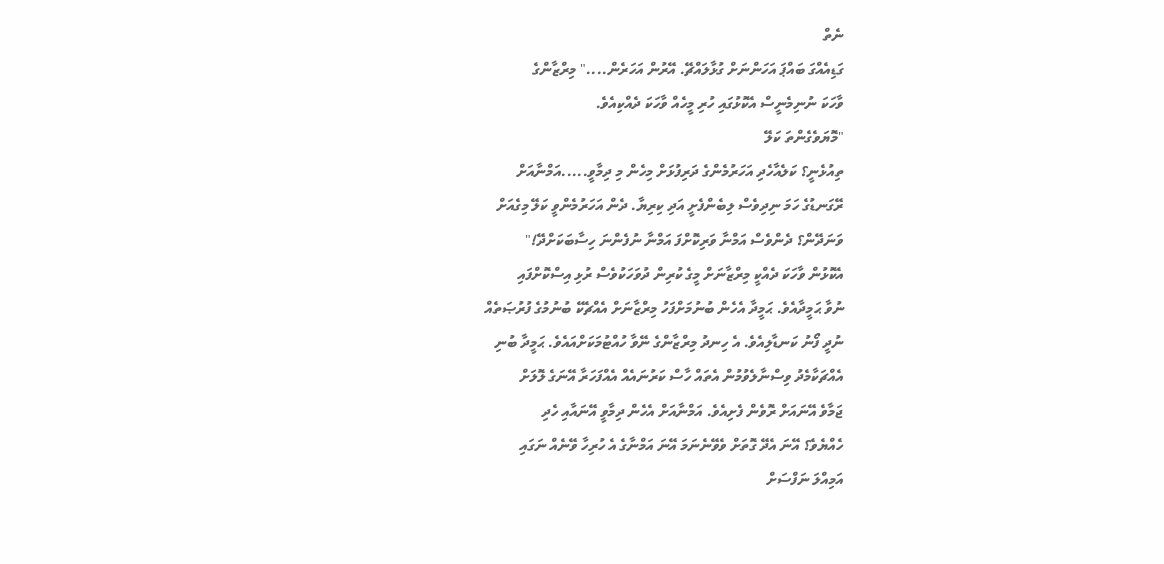ނެތް
ގަޑިއެއްގަ ބައްޕަ އަހަންނަށް ގުޅާލައްޗޭ. އޭރުން އަހަރެން...." މިރްޒާންގެ
ވާހަކަ ނުނިމެނީސް އެކޮޅުގައި ހުރި މީހެއް ވާހަކަ ދެއްކިއެވެ.
"މޮޔަވެގެންތަ ކަލޭ
ތިއުޅެނީ؟ ކަލެއާހެދި އަހަރުމެންގެ ދަރިފުޅަށް މިހެން މި ދިމާވީ.....އަމްނާއަށް
ރޭގަނޑުގެ ހަމަ ނިދިވެސް ލިބެންފެށީ އަދި ކިރިޔާ. ދެން އަހަރުމެންވީ ކަލޭ މިގެއަށް
ވަނަދޭން؟ ދެންވެސް އަމްނާ ވަރިކޮށްފަ އަމްނާ ނުފެންނަ ހިސާބަކަށްދޭ!"
އެކޮޅުން ވާހަކަ ދެއްކީ މިރްޒާނަށް މީގެ ކުރިން ދުވަހަކުވެސް ރުޅި އިސްކޮށްފައި
ނުވާ ޙަމީދާއެވެ. ޙަމީދާ އެހެން ބުނުމަށްފަހު މިރްޒާނަށް އެއްޗެކޭ ބުނުމުގެ ފުރުޞަތެއް
ނުދީ ފޯނު ކަނޑާލިއެވެ. އެ ހިނދު މިރްޒާންގެ ނޭވާ ހުއްޓުމަކަށްއައެވެ. ޙަމީދާ ބުނި
އެއްޗަކާމެދު ވިސްނާލެވުމުން އެތައް ހާސް ކަރުނައެއް އެއްފަހަރާ އޭނަގެ ލޮލަށް
ޖަމާވެ އޭނައަށް ރޮވެން ފެށިއެވެ. އަމްނާއަށް އެހެން ދިމާވީ އޭނައާއި ހެދި
ހެއްޔެވެ؟ އޭނަ އެދޭ ގޮތަށް ވެވޭނެނަމަ އޭނަ އަމްނާގެ އެ ހުރިހާ ވޭނެއް ނަގައި
އަމިއްލަ ނަފްސަށް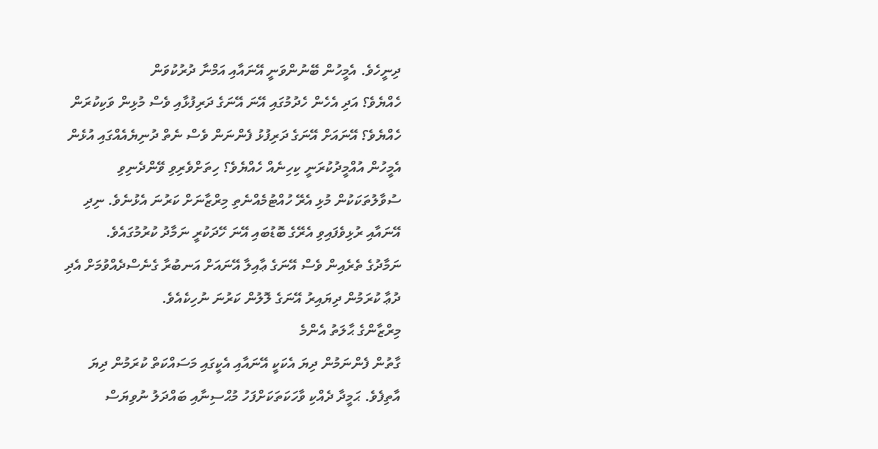ދިނީހެވެ. އެމީހުން ބޭނުންވަނީ އޭނައާއި އަމްނާ ދުރުކުވަން
ހެއްޔެވެ؟ އަދި އެހެން ހެދުމުގައި އޭނަ އޭނަގެ ދަރިފުޅާއި ވެސް މުޅިން ވަކިކުރަން
ހެއްޔެވެ؟ އޭނައަށް އޭނަގެ ދަރިފުޅު ފެންނަން ވެސް ނެތް ދުނިޔެއެއްގައި އުޅެން
އެމީހުން އުއްމީދުކުރަނީ ކިހިނެއް ހެއްޔެވެ؟ ހިތަށްވެރިވި ވޭންދެނިވި
ސުވާލުތަކަކުން މުޅި އެރޭ ހުއްޓުމެއްނެތި މިރްޒާނަށް ކަރުނަ އެޅުނެވެ. ނިދި
އޭނައާއި ރުޅިވެފައިވި އެރޭގެ ބޮޑުބައި އޭނަ ހޭދަކުރީ ނަމާދު ކުރުމުގައެވެ.
ނަމާދުގެ ތެރެއިން ވެސް އޭނަގެ ޢާއިލާ އޭނައަށް އަނބުރާ ގެނެސްދެއްވުމަށް އެދި
ދުޢާ ކުރަމުން ދިޔައިރު އޭނަގެ ލޮލުން ކަރުނަ ނުހިކެއެވެ.
މިރްޒާންގެ ޙާލަތު އެންމެ
ގާތުން ފެންނަމުން ދިޔަ އެކަކީ އޭނައާއި އެކީގައި މަސައްކަތް ކުރަމުން ދިޔަ
އާތިފެވެ. ޙަމީދާ ދެއްކި ވާހަކަތަކަށްފަހު މުޙްސިނާއި ބައްދަލު ނުވިޔަސް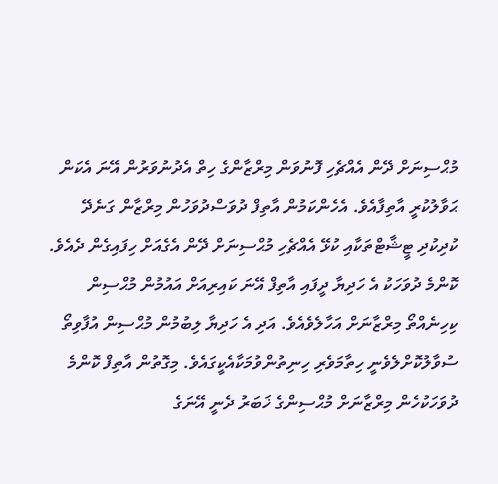މުޙްސިނަށް ދޭން އެއްޗެހި ފޮނުވަން މިރްޒާންގެ ހިތް އެދުނުވަރުން އޭނަ އެކަން
ޙަވާލުކުރީ އާތިފާއެވެ. އެހެންކަމުން އާތިފް ދުވަސްދުވަހުން މިރްޒާން ގަނެދޭ
ކުދިކުދި ޓީޝާޓްތަކާއި ކުޅޭ އެއްޗެހި މުޙްސިނަށް ދޭން އެގެއަށް ހިފައިގެން ދެއެވެ.
ކޮންމެ ދުވަހަކު އެ ހަދިޔާ ދީފައި އާތިފް އޭނަ ކައިރިއަށް އައުމުން މުޙްސިން
ކިހިނެއްތޯ މިރްޒާނަށް އަހާލެވެއެވެ. އަދި އެ ހަދިޔާ ލިބުމުން މުޙްސިން އުފާވިތޯ
ސުވާލުކޮށްލެވެނީ ހިތާމަވެރި ހިނިތުންވުމަކާއެކީގައެވެ. މިގޮތުން އާތިފް ކޮންމެ
ދުވަހަކުހެން މިރްޒާނަށް މުޙްސިންގެ ޚަބަރު ދެނީ އޭނަގެ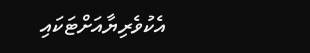އެކުވެރިޔާއަށްޓަކައި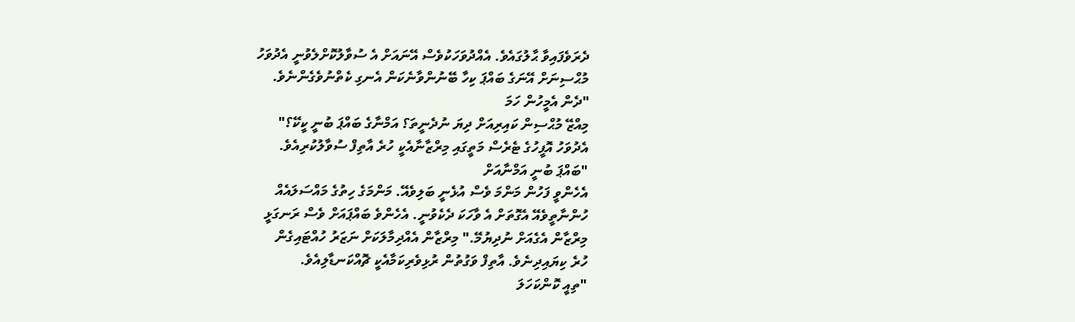ދެރަވެފައިވާ ޙާލުގައެވެ. އެއްދުވަހަކުވެސް އޭނައަށް އެ ސުވާލުކޮށްލެވުނީ އެދުވަހު
މުޙްސިނަށް އޭނަގެ ބައްޕަ ކިހާ ބޭނުންވާނެކަން އެނގި ކެތްނުވެގެންނެވެ.
"ދެން އެމީހުން ހަމަ
މިއްޒޭ މުޙްސިން ކައިރިއަށް ދިޔަ ނުދެނީތަ؟ އަމްނާގެ ބައްޕަ ބުނީ ކީކޭ؟"
އެދުވަހު އޮފީހުގެ ޓެރެސް މަތީގައި މިރްޒާނާއެކީ ހުރެ އާތިފް ސުވާލުކުރިއެވެ.
"ބައްޕަ ބުނީ އަމްނާއަށް
އެހެންވީ ފަހުން މަންމަ ވެސް އުޅެނީ ބަލިވެއޭ. މަންމަގެ ހިތުގެ މައްސަލައެއް
ހުންނާތީވެއޭ އެގޮތަށް އެ ވާހަކަ ދެކެވުނީ. އެހެންވެ ބައްޕައަށް ވެސް ރަނގަޅީ
މިރްޒާން އެގެއަށް ނުދިޔުމޭ." މިރްޒާން އެއްދިމާލަކަށް ނަޒަރު ހުއްޓައިގެން
ހުރެ ކިޔައިދިނެވެ. އާތިފް ވަގުތުން ރުޅިވެރިކަމާއެކީ ޗޮއްކަނޑާލިއެވެ.
"ތިއީ ކޮންކަހަލަ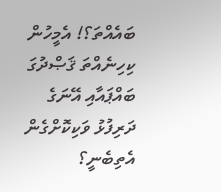ބައެއްތަ؟! އެމީހުން ކިހިނެއްތަ ޤަޞްދުގަ ބައްޕައާއި އޭނަގެ ދަރިފުޅު ވަކިކޮށްގެން
އެތިބެނީ؟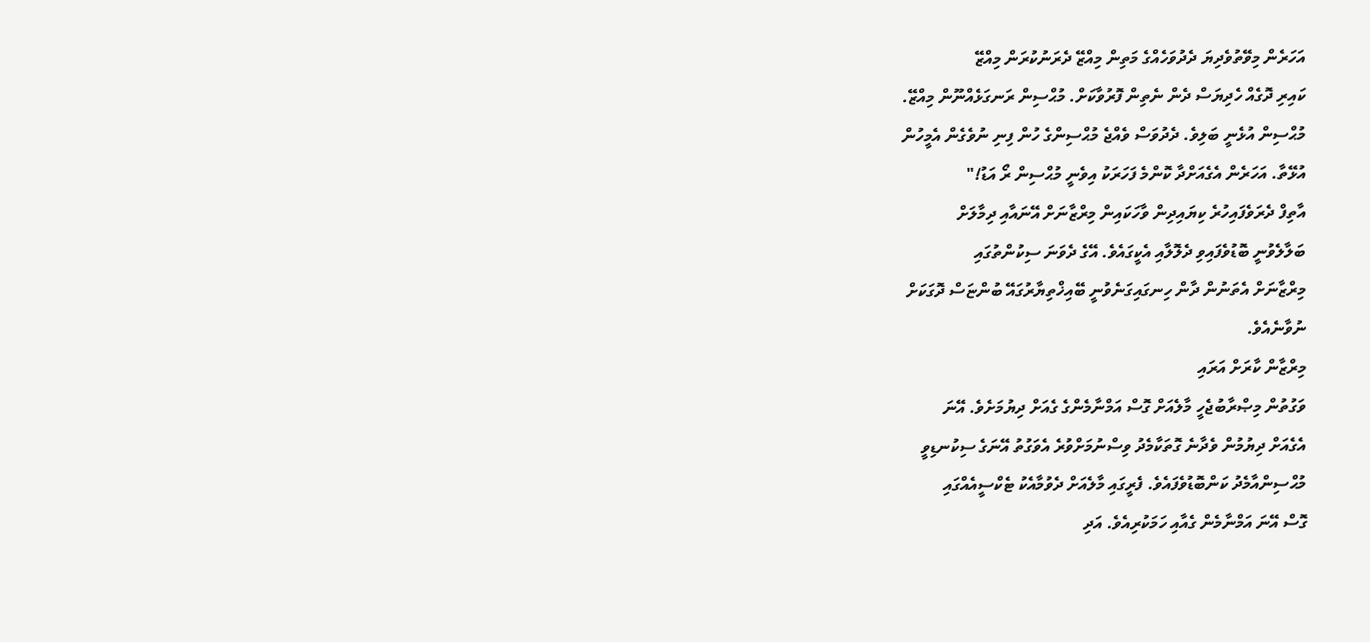އަހަރެން މިވޭތުވެދިޔަ ދެދުވަހެއްގެ މަތިން މިއްޒޭ ދެރަނުކުރަން މިއްޒޭ
ކައިރި ދޮގެއް ހެދިޔަސް ދެން ނެތިން ފޮރުވާކަށް. މުޙްސިން ރަނގަޅެއްނޫން މިއްޒޭ.
މުޙްސިން އުޅެނީ ބަލިވެ. ދެދުވަސް ވެއްޖެ މުޙްސިންގެ ހުން ފިނި ނުވެގެން އެމީހުން
އުޅޭތާ. އަހަރެން އެގެއަށްދާ ކޮންމެ ފަހަރަކު އިވެނީ މުޙްސިން ރޯ އަޑު!"
އާތިފް ދެރަވެފައިހުރެ ކިޔައިދިން ވާހަކައިން މިރްޒާނަށް އޭނައާއި ދިމާލަށް
ބަލާލެވުނީ ބޮޑުވެފައިވި ދެލޮލާއި އެކީގައެވެ. އޭގެ ދެވަނަ ސިކުންތުގައި
މިރްޒާނަށް އެތަނުން ދާން ހިނގައިގަނެވުނީ ބޭއިޚްތިޔާރުގައޭ ބުންޏަސް ދޮގަކަށް
ނުވާނެއެވެ.
މިރްޒާން ކާރަށް އަރައި
ވަގުތުން މިޞްރާބުޖެހީ މާލެއަށް ގޮސް އަމްނާމެންގެ ގެއަށް ދިޔުމަށެވެ. އޭނަ
އެގެއަށް ދިޔުމުން ވެދާނެ ގޮތަކާމެދު ވިސްނުމަށްވުރެ އެވަގުތު އޭނަގެ ސިކުނޑިވީ
މުޙްސިންއާމެދު ކަންބޮޑުވެފައެވެ. ފެރީގައި މާލެއަށް ދެވުމާއެކު ޓެކްސީއެއްގައި
ގޮސް އޭނަ އަމްނާމެން ގެއާއި ހަމަކުރިއެވެ. އަދި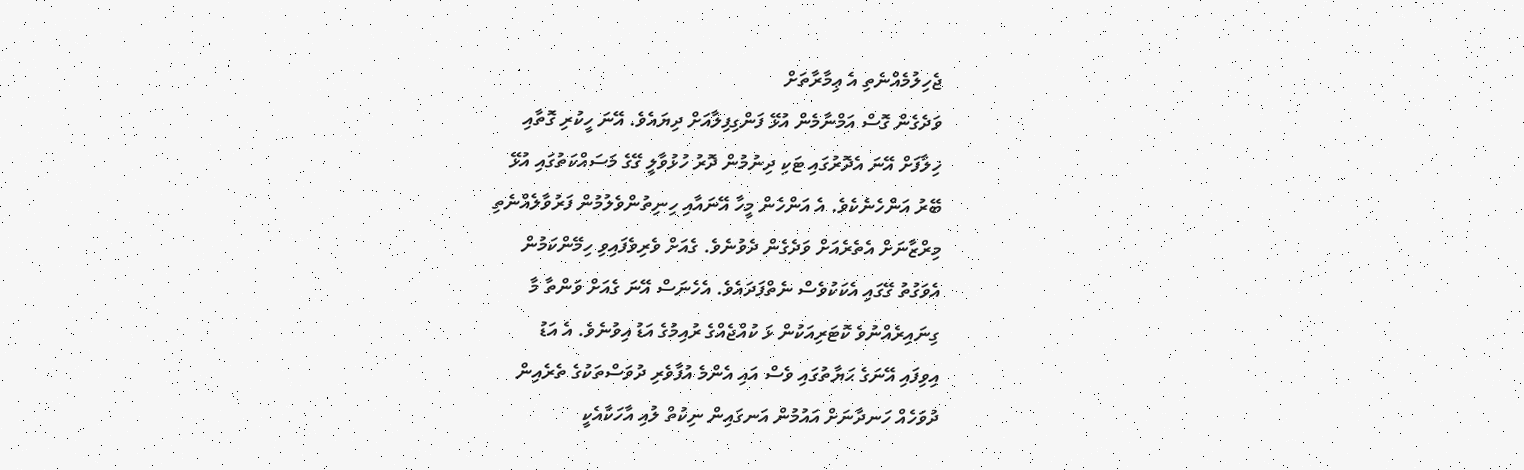ޖެހިލުމެއްނެތި އެ ޢިމާރާތަށް
ވަދެގެން ގޮސް އަމްނާމެން އުޅޭ ފަންގިފިލާއަށް ދިޔައެވެ. އޭނަ ހީކުރި ގޮތާއި
ޚިލާފަށް އޭނަ އެދޮރުގައި ޓަކި ދިނުމުން ދޮރު ހުޅުވާލީ ގޭގެ މަސައްކަތުގައި އުޅޭ
ބޭރު އަންހެނެކެވެ. އެ އަންހެން މީހާ އޭނައާއި ހިނިތުންވެލުމުން ފަރުވާލެއްނެތި
މިރްޒާނަށް އެތެރެއަށް ވަދެގެން ދެވުނެވެ. ގެއަށް ވެރިވެފައިވި ހިމޭންކަމުން
އެވަގުތު ގޭގައި އެކަކުވެސް ނެތްފަދައެވެ. އެހެނަސް އޭނަ ގެއަށް ވަންތާ މާ
ގިނައިރެއްނުވެ ކޮޓަރިއަކުން ޅަ ކުއްޖެއްގެ ރުއިމުގެ އަޑު އިވުނެވެ. އެ އަޑު
އިވިފައި އޭނަގެ ޙަޔާތުގައި ވެސް އައި އެންމެ އުފާވެރި ދުވަސްތަކުގެ ތެރެއިން
ދުވަހެއް ހަނދާނަށް އައުމުން އަނގައިން ނިކުތް ލުއި އާހަކާއެކީ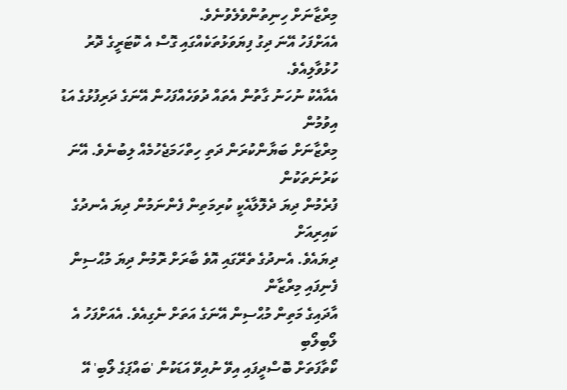މިރްޒާނަށް ހިނިތުންވެލެވުނެވެ.
އެއަށްފަހު އޭނަ ދިގު ފިޔަވަޅުތަކެއްގައި ގޮސް އެ ކޮޓަރީގެ ދޮރު ހުޅުވާލިއެވެ.
އެއާއެކު ނުހަނު ގާތުން އެތައް ދުވަހެއްފަހުން އޭނަގެ ދަރިފުޅުގެ އަޑު އިވުމުން
މިރްޒާނަށް ބަޔާންކުރަން ދަތި ހިތްހަމަޖެހުމެއް ލިބުނެވެ. އޭނަ ކަރުނަތަކުން
ފުރެމުން ދިޔަ ދެލޮލާއެކީ ކުރިމަތިން ފެންނަމުން ދިޔަ އެނދުގެ ކައިރިއަށް
ދިޔައެވެ. އެނދުގެ ތެރޭގައި އޮވެ ބާރަށް ރޮމުން ދިޔަ މުޙްސިން ފެނިފައި މިރްޒާން
އާދައިގެ މަތިން މުޙްސިން އޭނަގެ އަތަށް ނެގިއެވެ. އެއަށްފަހު އެ ލޯބިލޯބި
ކޯތާފަތަށް ބޮސްދީފައި އިވޭ ނުއިވޭ އަޑަކުން 'ބައްޕަގެ ލޯބި' އޭ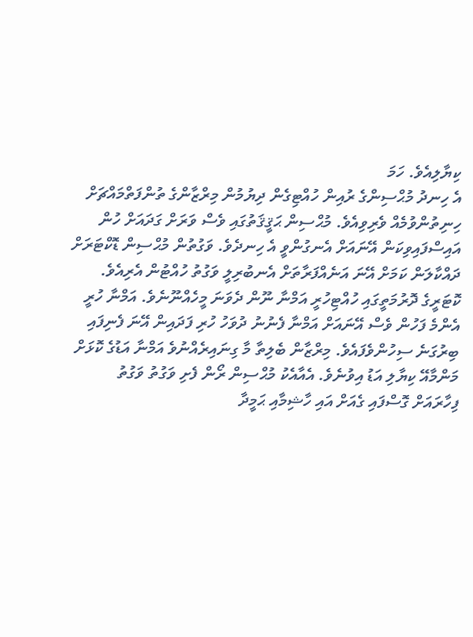ކިޔާލިއެވެ. ހަމަ
އެ ހިނދު މުޙްސިންގެ ރުއިން ހުއްޓިގެން ދިޔުމުން މިރްޒާންގެ ތުންފަތްމައްޗަށް
ހިނިތުންވުމެއް ވެރިވިއެވެ. މުޙްސިން ޙަޤީޤަތުގައި ވެސް ވަރަށް ގަދައަށް ހުން
އައިސްފައިވިކަން އޭނައަށް އެނގުންވީ އެ ހިނދެވެ. ވަގުތުން މުޙްސިން ޑޮކްޓަރަށް
ދައްކާލަން ކަމަށް އޭނަ އަނެއްފަރާތަށް އެނބުރިލީ ވަގުތު ހުއްޓުން އެރިއެވެ.
ކޮޓަރީގެ ދޮރުމަތީގައި ހުއްޓިހުރީ އަމްނާ ނޫން ދެވަނަ މީހެއްނޫނެވެ. އަމްނާ ހުރީ
އެންމެ ފަހުން ވެސް އޭނައަށް އަމްނާ ފެނުނު ދުވަހު ހުރި ފަދައިން އޭނަ ފެނިފައި
ބިރުގަނެ ސިހުންވެފައެވެ. މިރްޒާން ބެލިތާ މާ ގިނައިރެއްނުވެ އަމްނާ އަޑުގެ ކޮޅަށް
މަންމާއޭ ކިޔާލި އަޑު އިވުނެވެ. އެއާއެކު މުޙްސިން ރޯން ފެށި ވަގުތު ވަގުތު
ފިހާރައަށް ގޮސްފައި ގެއަށް އައި ހާޝިމާއި ޙަމީދާ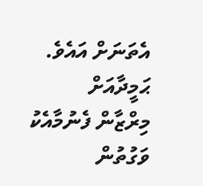އެތަނަށް އައެވެ. ޙަމީދާއަށް
މިރްޒާން ފެނުމާއެކު ވަގުތުން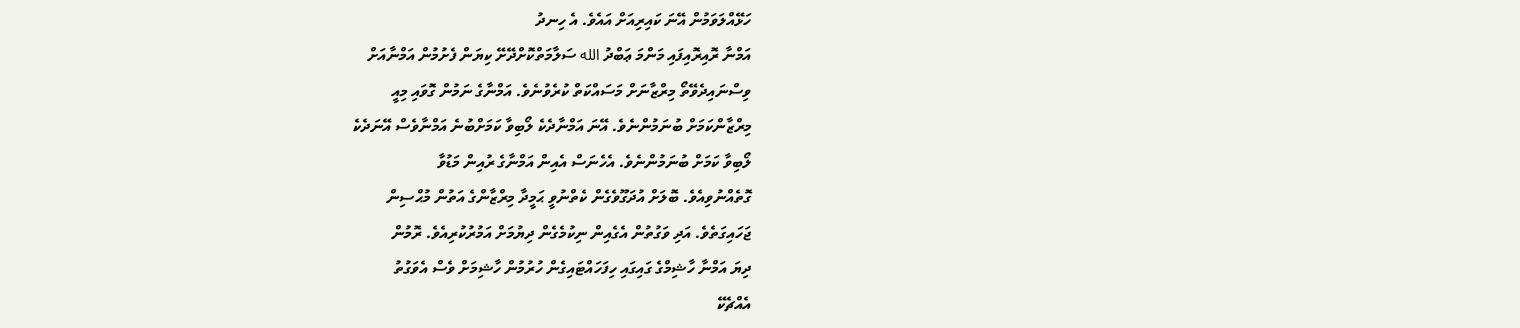ހަޅޭއްލަވަމުން އޭނަ ކައިރިއަށް އައެވެ. އެ ހިނދު
އަމްނާ ރޮއިރޮއިފައި މަންމަ ޢަބްދު الله ސަލާމަތްކޮށްދޭށޭ ކިޔަން ފެށުމުން އަމްނާއަށް
ވިސްނައިދެވޭތޯ މިރްޒާނަށް މަސައްކަތް ކުރެވުނެވެ. އަމްނާގެ ނަމުން ގޮވައި މިއީ
މިރްޒާންކަމަށް ބުނަމުންނެވެ. އޭނަ އަމްނާދެކެ ލޯބިވާ ކަމަށްބުނެ އަމްނާވެސް އޭނަދެކެ
ލޯބިވާ ކަމަށް ބުނަމުންނެވެ. އެހެނަސް އެއިން އަމްނާގެ ރުއިން މަޑުވާ
ގޮތެއްނުވިއެވެ. ބޮލަށް އުދަގޫވެގެން ކެތްނުވީ ޙަމީދާ މިރްޒާންގެ އަތުން މުޙްސިން
ޖަހައިގަތެވެ. އަދި ވަގުތުން އެގެއިން ނިކުމެގެން ދިޔުމަށް އަމުރުކުރިއެވެ. ރޮމުން
ދިޔަ އަމްނާ ހާޝިމްގެ ގައިގައި ހިފަހައްޓައިގެން ހުރުމުން ހާޝިމަށް ވެސް އެވަގުތު
އެއްޗެކޭ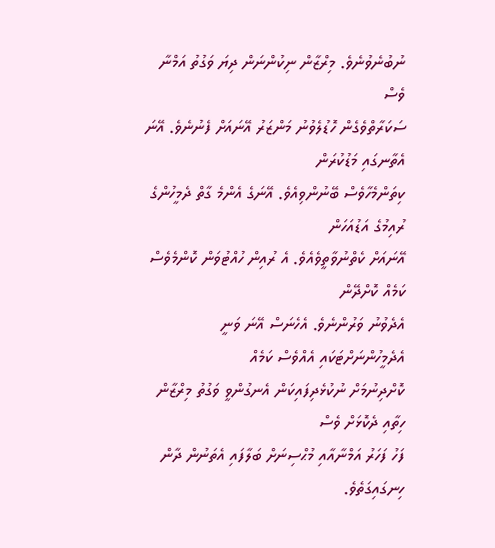ނުބުނެވުނެވެ. މިރްޒާން ނިކުންނަން ދިޔަ ވަގުތު އަމްނާ ވެސް
ސަކަރާތްވެގެން ހޮޑުލެވުނު މަންޒަރު އޭނައަށް ފެނުނެވެ. އޭނަ އެތާނގައި މަޑުކުރަން
ކިތަންމެހާވެސް ބޭނުންވިއެވެ. އޭނަގެ އެންމެ ގާތް ދެމީހުންގެ ރުއިމުގެ އަޑުއަހަން
އޭނައަށް ކެތްނުވާތީވެއެވެ. އެ ރުއިން ހުއްޓުވަން ކޮންމެވެސް ކަމެއް ކޮށްދޭން
އެދެވުނު ވަރުންނެވެ. އެހެނަސް އޭނަ ވަނީ އެދެމީހުންނަށްޓަކައި އެއްވެސް ކަމެއް
ކޮށްދިނުމަށް ނުކުޅެދިފައިކަން އެނގުންވީ ވަގުތު މިރްޒާން ހިތާއި ދެކޮޅަށް ވެސް
ފަހު ފަހަރު އަމްނާއާއި މުޙްސިނަށް ބަލާފައި އެތަނުން ދާން ހިނގައިގަތެވެ.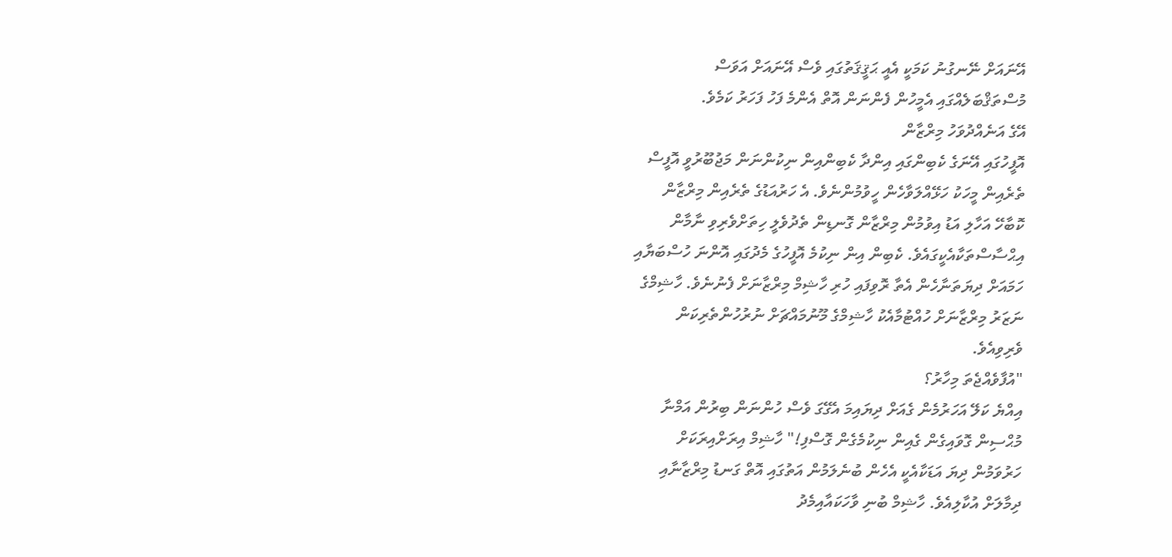އޭނައަށް ނޭނގުނު ކަމަކީ އެއީ ޙަޤީޤަތުގައި ވެސް އޭނައަށް އަވަސް
މުސްތަޤްބަލެއްގައި އެމީހުން ފެންނަން އޮތް އެންމެ ފަހު ފަހަރު ކަމެވެ.
އޭގެ އަނެއްދުވަހު މިރްޒާން
އޮފީހުގައި އޭނަގެ ކެބިންގައި އިންދާ ކެބިންއިން ނިކުންނަން މަޖުބޫރުވީ އޮފީސް
ތެރެއިން މީހަކު ހަޅޭއްލަވާހެން ހީވުމުންނެވެ. އެ ހަރުއަޑުގެ ތެރެއިން މިރްޒާން
ކޮބާހޭ އަހާލި އަޑު އިވުމުން މިރްޒާން ގޮނޑިން ތެދުވެލީ ހިތަށްވެރިވި ނާމާން
އިޙްސާސްތަކާއެކީގައެވެ. ކެބިން އިން ނިކުމެ އޮފީހުގެ މެދުގައި އޮންނަ ހުސްބަޔާއި
ހަމައަށް ދިޔަތަނާހެން އެތާ ރޮވިފައި ހުރި ހާޝިމް މިރްޒާނަށް ފެނުނެވެ. ހާޝިމްގެ
ނަޒަރު މިރްޒާނަށް ހުއްޓުމާއެކު ހާޝިމްގެ މޫނުމައްޗަށް ނުރުހުންތެރިކަން
ވެރިވިއެވެ.
"އުފާވެއްޖެތަ މިހާރު؟
އިއްޔެ ކަލޭ އަހަރުމެން ގެއަށް ދިޔައިމަ އެގޭގަ ވެސް ހުންނަން ބިރުން އަމްނާ
މުޙްސިން ގޮވައިގެން ގެއިން ނިކުމެގެން ގޮސްފި!" ހާޝިމް އިރަށްއިރަކަށް
ހަރުވަމުން ދިޔަ އަޑަކާއެކީ އެހެން ބުނެލަމުން އަތުގައި އޮތް ގަނޑު މިރްޒާނާއި
ދިމާލަށް އުކާލިއެވެ. ހާޝިމް ބުނި ވާހަކައާއިމެދު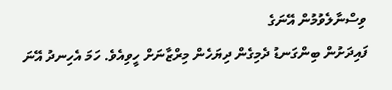ވިސްނާލެވުމުން އޭނަގެ
ފައިދަށުން ބިންގަނޑު ދެމިގެން ދިޔަހެން މިރްޒާނަށް ހީވިއެވެ. ހަމަ އެހިނދު އޭނަ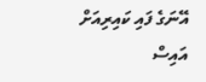އޭނަގެ ފައި ކައިރިއަށް އައިސް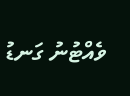ވެއްޓުނު ގަނޑު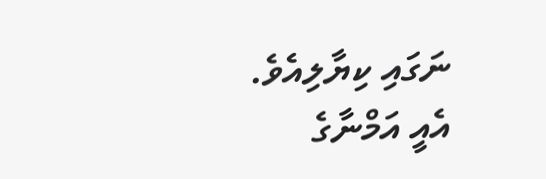ނަގައި ކިޔާލިއެވެ. އެއީ އަމްނާގެ